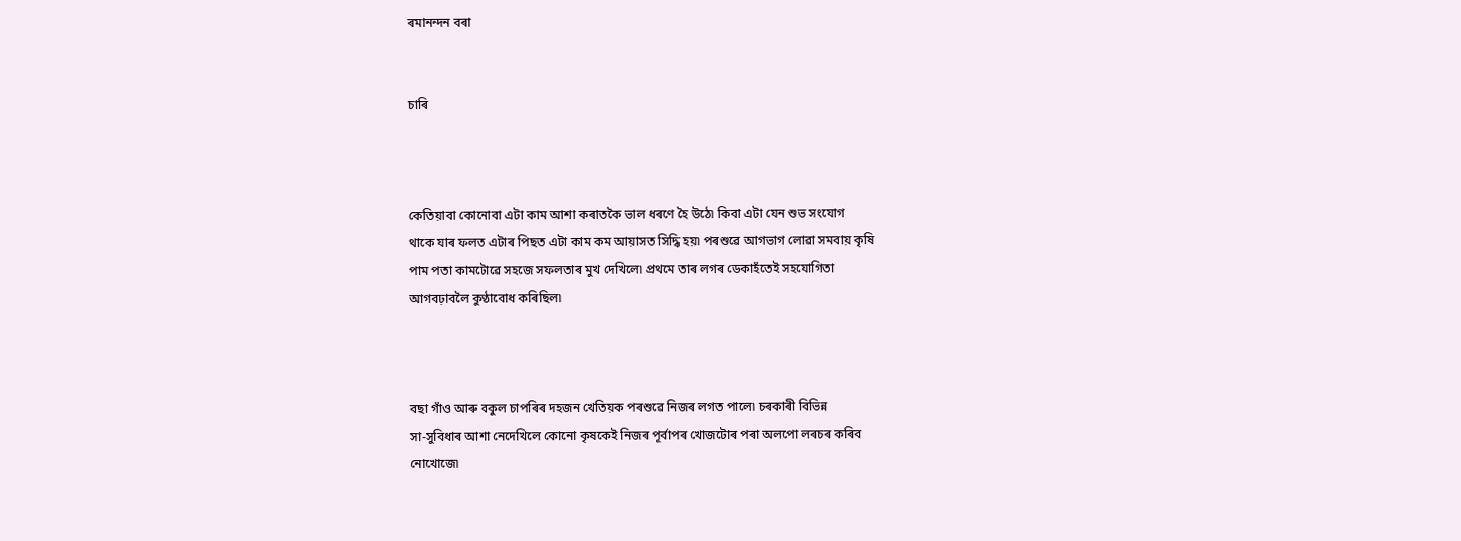ৰমানন্দন বৰা


চাৰি



কেতিয়াবা কোনোবা এটা কাম আশা কৰাতকৈ ভাল ধৰণে হৈ উঠে৷ কিবা এটা যেন শুভ সংযোগ
থাকে যাৰ ফলত এটাৰ পিছত এটা কাম কম আয়াসত সিদ্ধি হয়৷ পৰশুৱে আগভাগ লোৱা সমবায় কৃষি
পাম পতা কামটোৱে সহজে সফলতাৰ মুখ দেখিলে৷ প্ৰথমে তাৰ লগৰ ডেকাহঁতেই সহযোগিতা
আগবঢ়াবলৈ কুণ্ঠাবোধ কৰিছিল৷



বছা গাঁও আৰু বকুল চাপৰিৰ দহজন খেতিয়ক পৰশুৱে নিজৰ লগত পালে৷ চৰকাৰী বিভিন্ন
সা-সুবিধাৰ আশা নেদেখিলে কোনো কৃষকেই নিজৰ পূৰ্বাপৰ খোজটোৰ পৰা অলপো লৰচৰ কৰিব
নোখোজে৷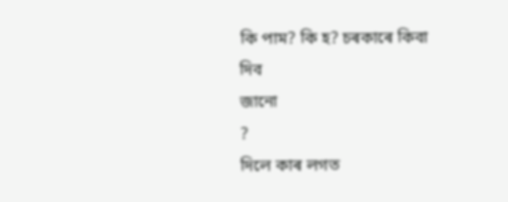কি পাম? কি হ? চৰকাৰে কিবা দিব
জানো
?
দিলে কাৰ লগত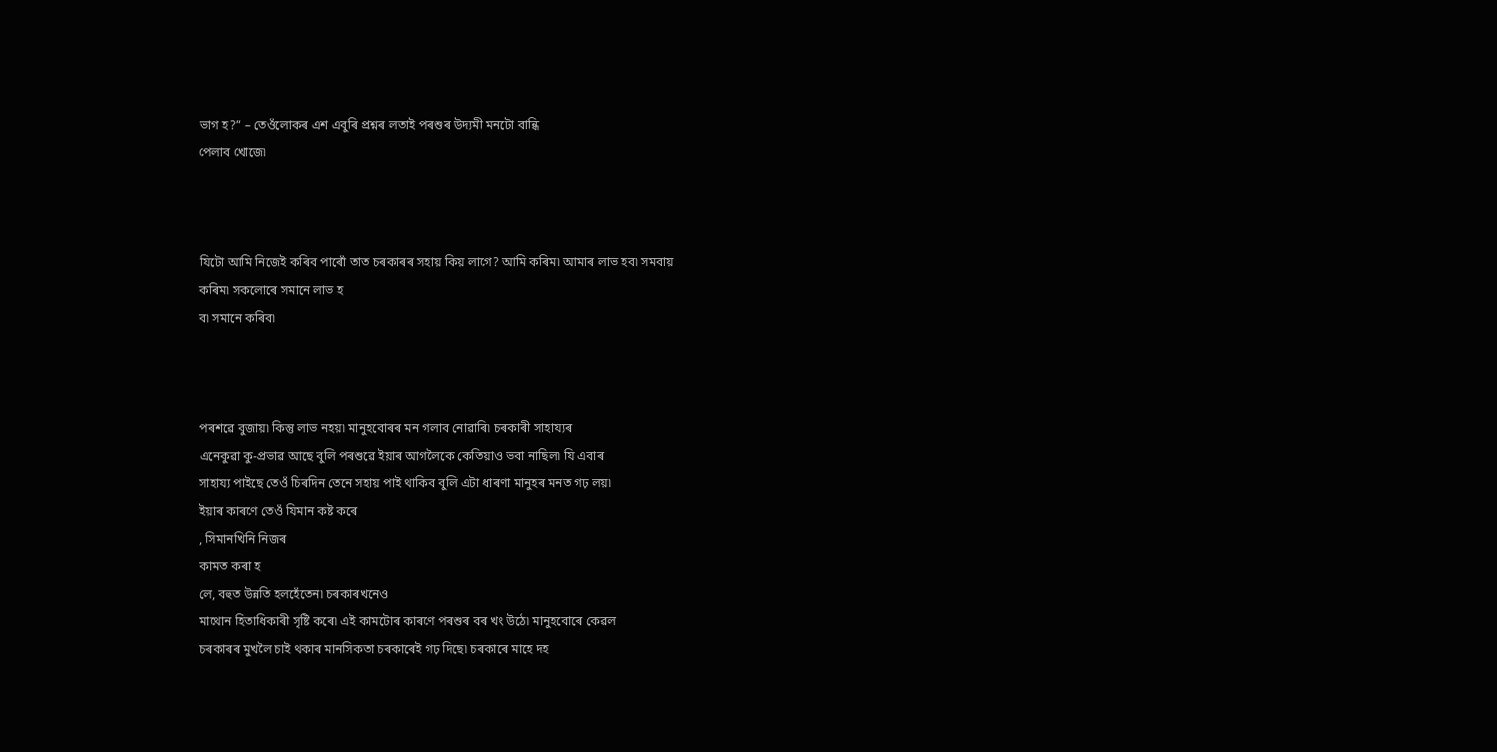ভাগ হ?” – তেওঁলোকৰ এশ এবুৰি প্ৰশ্নৰ লতাই পৰশুৰ উদ্যমী মনটো বান্ধি
পেলাব খোজে৷



যিটো আমি নিজেই কৰিব পাৰোঁ তাত চৰকাৰৰ সহায় কিয় লাগে? আমি কৰিম৷ আমাৰ লাভ হব৷ সমবায়
কৰিম৷ সকলোৰে সমানে লাভ হ
ব৷ সমানে কৰিব৷



পৰশৱে বুজায়৷ কিন্তু লাভ নহয়৷ মানুহবোৰৰ মন গলাব নোৱাৰি৷ চৰকাৰী সাহায্যৰ
এনেকুৱা কু-প্ৰভাৱ আছে বুলি পৰশুৱে ইয়াৰ আগলৈকে কেতিয়াও ভবা নাছিল৷ যি এবাৰ
সাহায্য পাইছে তেওঁ চিৰদিন তেনে সহায় পাই থাকিব বুলি এটা ধাৰণা মানুহৰ মনত গঢ় লয়৷
ইয়াৰ কাৰণে তেওঁ যিমান কষ্ট কৰে
, সিমানখিনি নিজৰ
কামত কৰা হ
লে, বহুত উন্নতি হলহেঁতেন৷ চৰকাৰখনেও
মাথোন হিতাধিকাৰী সৃষ্টি কৰে৷ এই কামটোৰ কাৰণে পৰশুৰ বৰ খং উঠে৷ মানুহবোৰে কেৱল
চৰকাৰৰ মুখলৈ চাই থকাৰ মানসিকতা চৰকাৰেই গঢ় দিছে৷ চৰকাৰে মাহে দহ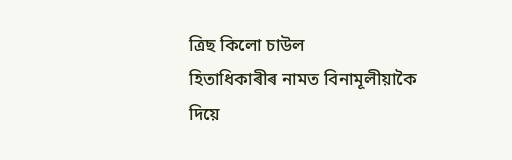ত্ৰিছ কিলো চাউল
হিতাধিকাৰীৰ নামত বিনামূলীয়াকৈ দিয়ে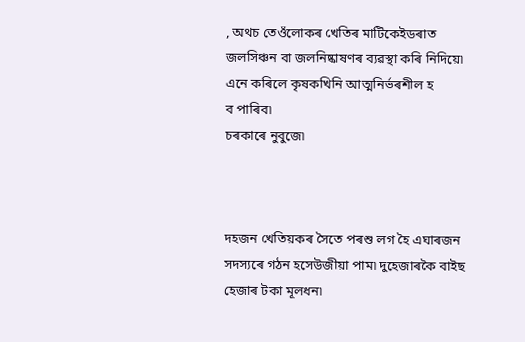, অথচ তেওঁলোকৰ খেতিৰ মাটিকেইডৰাত জলসিঞ্চন বা জলনিষ্কাষণৰ ব্যৱস্থা কৰি নিদিয়ে৷
এনে কৰিলে কৃষকখিনি আত্মনিৰ্ভৰশীল হ
ব পাৰিব৷
চৰকাৰে নুবুজে৷



দহজন খেতিয়কৰ সৈতে পৰশু লগ হৈ এঘাৰজন সদস্যৰে গঠন হসেউজীয়া পাম৷ দুহেজাৰকৈ বাইছ হেজাৰ টকা মূলধন৷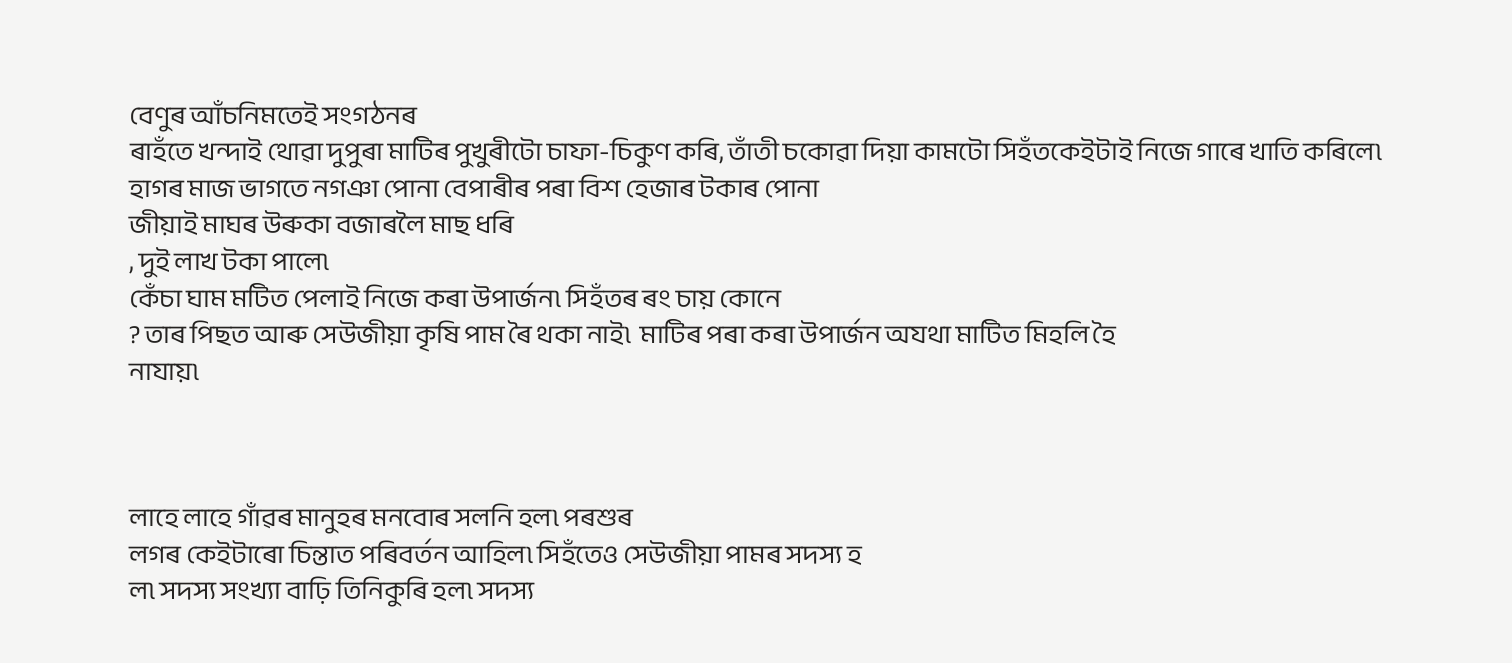বেণুৰ আঁচনিমতেই সংগঠনৰ
ৰাহঁতে খন্দাই থোৱা দুপুৰা মাটিৰ পুখুৰীটো চাফা-চিকুণ কৰি, তাঁতী চকোৱা দিয়া কামটো সিহঁতকেইটাই নিজে গাৰে খাতি কৰিলে৷
হাগৰ মাজ ভাগতে নগঞা পোনা বেপাৰীৰ পৰা বিশ হেজাৰ টকাৰ পোনা
জীয়াই মাঘৰ উৰুকা বজাৰলৈ মাছ ধৰি
, দুই লাখ টকা পালে৷
কেঁচা ঘাম মটিত পেলাই নিজে কৰা উপাৰ্জন৷ সিহঁতৰ ৰং চায় কোনে
? তাৰ পিছত আৰু সেউজীয়া কৃষি পাম ৰৈ থকা নাই৷  মাটিৰ পৰা কৰা উপাৰ্জন অযথা মাটিত মিহলি হৈ
নাযায়৷



লাহে লাহে গাঁৱৰ মানুহৰ মনবোৰ সলনি হল৷ পৰশুৰ
লগৰ কেইটাৰো চিন্তাত পৰিবৰ্তন আহিল৷ সিহঁতেও সেউজীয়া পামৰ সদস্য হ
ল৷ সদস্য সংখ্যা বাঢ়ি তিনিকুৰি হল৷ সদস্য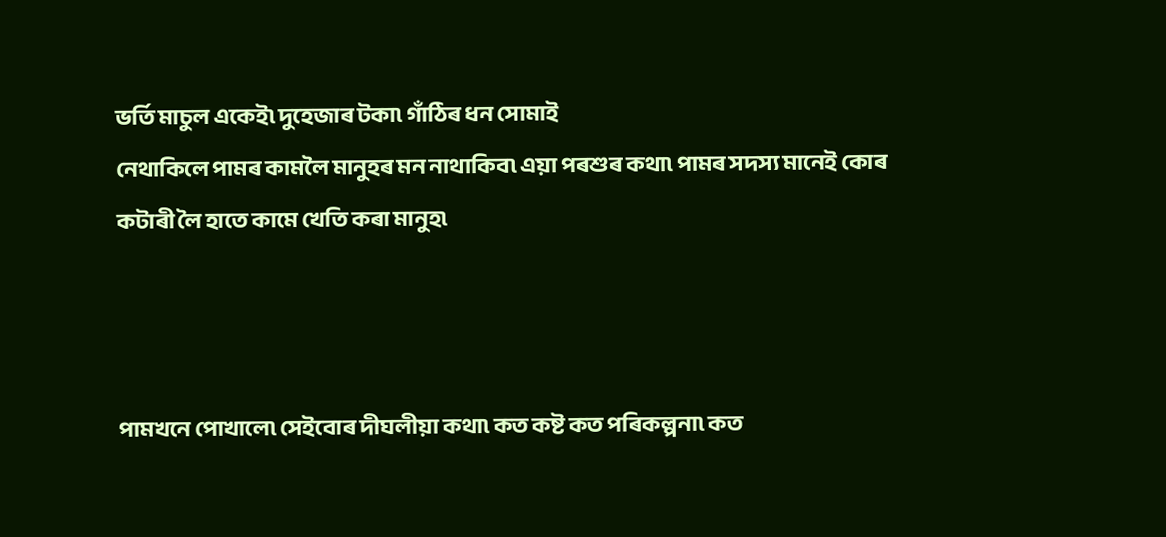ভৰ্তি মাচুল একেই৷ দুহেজাৰ টকা৷ গাঁঠিৰ ধন সোমাই
নেথাকিলে পামৰ কামলৈ মানুহৰ মন নাথাকিব৷ এয়া পৰশুৰ কথা৷ পামৰ সদস্য মানেই কোৰ
কটাৰী লৈ হাতে কামে খেতি কৰা মানুহ৷



পামখনে পোখালে৷ সেইবোৰ দীঘলীয়া কথা৷ কত কষ্ট কত পৰিকল্পনা৷ কত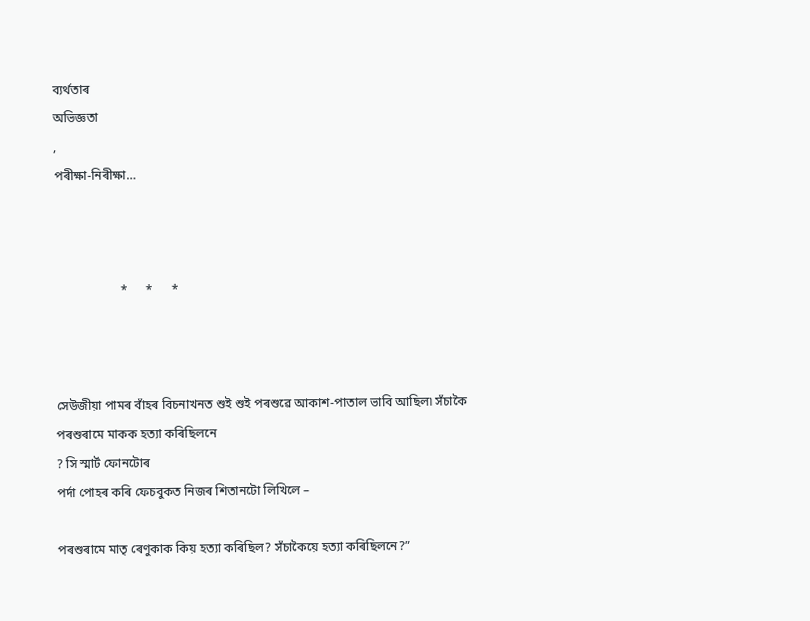ব্যৰ্থতাৰ
অভিজ্ঞতা
,
পৰীক্ষা-নিৰীক্ষা…



                     *      *      *



সেউজীয়া পামৰ বাঁহৰ বিচনাখনত শুই শুই পৰশুৱে আকাশ-পাতাল ভাবি আছিল৷ সঁচাকৈ
পৰশুৰামে মাকক হত্যা কৰিছিলনে
? সি স্মাৰ্ট ফোনটোৰ
পৰ্দা পোহৰ কৰি ফেচবুকত নিজৰ শিতানটো লিখিলে –

পৰশুৰামে মাতৃ ৰেণুকাক কিয় হত্যা কৰিছিল? সঁচাকৈয়ে হত্যা কৰিছিলনে?”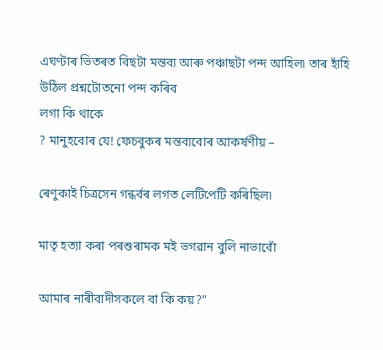এঘণ্টাৰ ভিতৰত বিছটা মন্তব্য আৰু পঞ্চাছটা পন্দ আহিল৷ তাৰ হাঁহি উঠিল প্ৰশ্নটোতনো পন্দ কৰিব
লগা কি থাকে
? মানুহবোৰ যে! ফেচবুকৰ মন্তব্যবোৰ আকৰ্ষণীয় –

ৰেণুকাই চিত্ৰসেন গন্ধৰ্বৰ লগত লেটিপেটি কৰিছিল৷

মাতৃ হত্যা কৰা পৰশুৰামক মই ভগৱান বুলি নাভাবোঁ

আমাৰ নাৰীবাদীসকলে বা কি কয়?”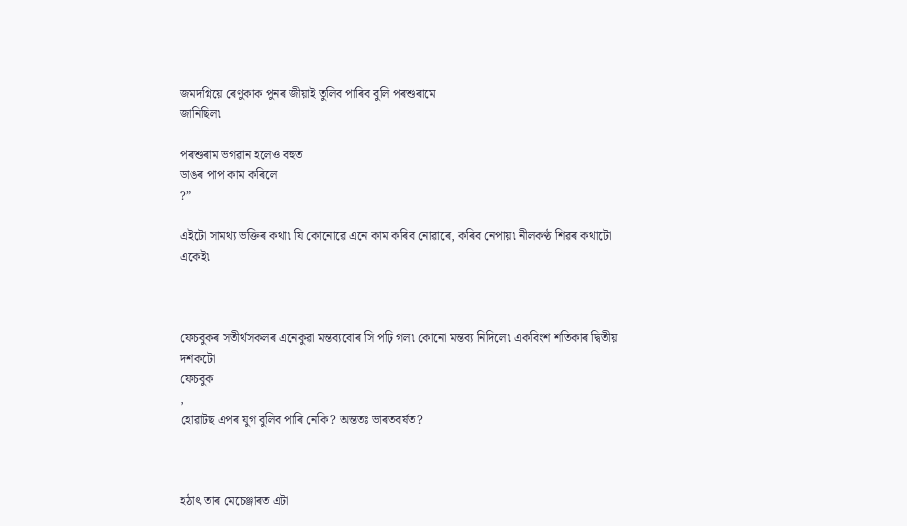জমদগ্নিয়ে ৰেণুকাক পুনৰ জীয়াই তুলিব পাৰিব বুলি পৰশুৰামে
জানিছিল৷

পৰশুৰাম ভগৱান হলেও বহুত
ডাঙৰ পাপ কাম কৰিলে
?”

এইটো সামথ্য ভক্তিৰ কথা৷ যি কোনোৱে এনে কাম কৰিব নোৱাৰে, কৰিব নেপায়৷ নীলকণ্ঠ শিৱৰ কথাটো একেই৷



ফেচবুকৰ সতীৰ্থসকলৰ এনেকুৱা মন্তব্যবোৰ সি পঢ়ি গল৷ কোনো মন্তব্য নিদিলে৷ একবিংশ শতিকাৰ দ্বিতীয় দশকটো
ফেচবুক
,
হোৱাটছ এপৰ যুগ বুলিব পাৰি নেকি? অন্ততঃ ভাৰতবৰ্ষত?



হঠাৎ তাৰ মেচেঞ্জাৰত এটা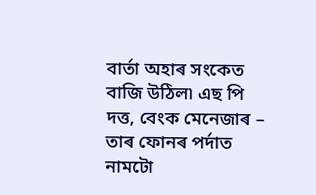বাৰ্তা অহাৰ সংকেত বাজি উঠিল৷ এছ পি দত্ত, বেংক মেনেজাৰ – তাৰ ফোনৰ পৰ্দাত নামটো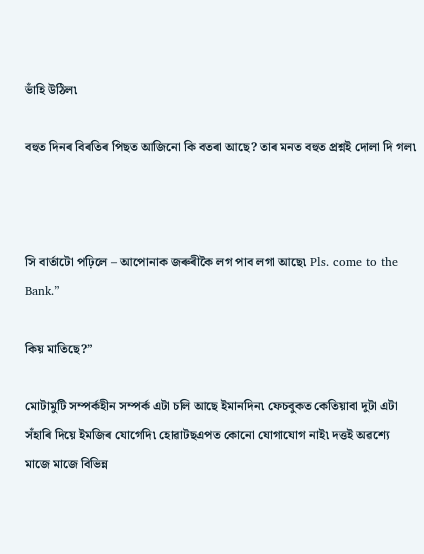ভাঁহি উঠিল৷

বহুত দিনৰ বিৰতিৰ পিছত আজিনো কি বতৰা আছে? তাৰ মনত বহুত প্ৰশ্নই দোলা দি গল৷



সি বাৰ্তাটো পঢ়িলে – আপোনাক জৰুৰীকৈ লগ পাব লগা আছে৷ Pls. come to the Bank.”

কিয় মাতিছে?”

মোটামুটি সম্পৰ্কহীন সম্পৰ্ক এটা চলি আছে ইমানদিন৷ ফেচবুকত কেতিয়াবা দুটা এটা সঁহাৰি দিয়ে ইমজিৰ যোগেদি৷ হোৱাটছএপত কোনো যোগাযোগ নাই৷ দত্তই অৱশ্যে মাজে মাজে বিভিন্ন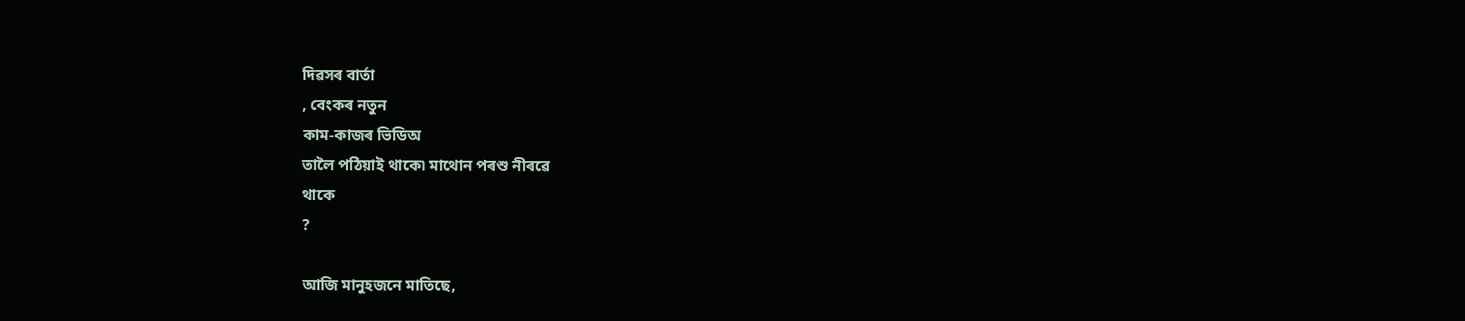দিৱসৰ বাৰ্তা
, বেংকৰ নতুন
কাম-কাজৰ ভিডিঅ
তালৈ পঠিয়াই থাকে৷ মাথোন পৰশু নীৰৱে
থাকে
?

আজি মানুহজনে মাতিছে,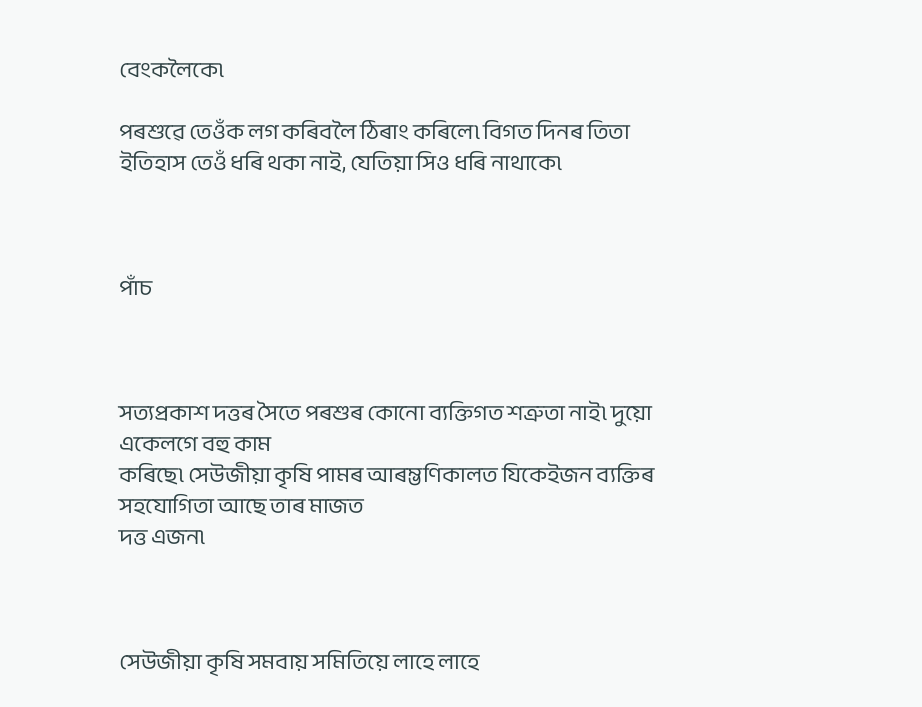বেংকলৈকে৷

পৰশুৱে তেওঁক লগ কৰিবলৈ ঠিৰাং কৰিলে৷ বিগত দিনৰ তিতা ইতিহাস তেওঁ ধৰি থকা নাই, যেতিয়া সিও ধৰি নাথাকে৷



পাঁচ



সত্যপ্ৰকাশ দত্তৰ সৈতে পৰশুৰ কোনো ব্যক্তিগত শত্ৰুতা নাই৷ দুয়ো একেলগে বহু কাম
কৰিছে৷ সেউজীয়া কৃষি পামৰ আৰম্ভণিকালত যিকেইজন ব্যক্তিৰ সহযোগিতা আছে তাৰ মাজত
দত্ত এজন৷



সেউজীয়া কৃষি সমবায় সমিতিয়ে লাহে লাহে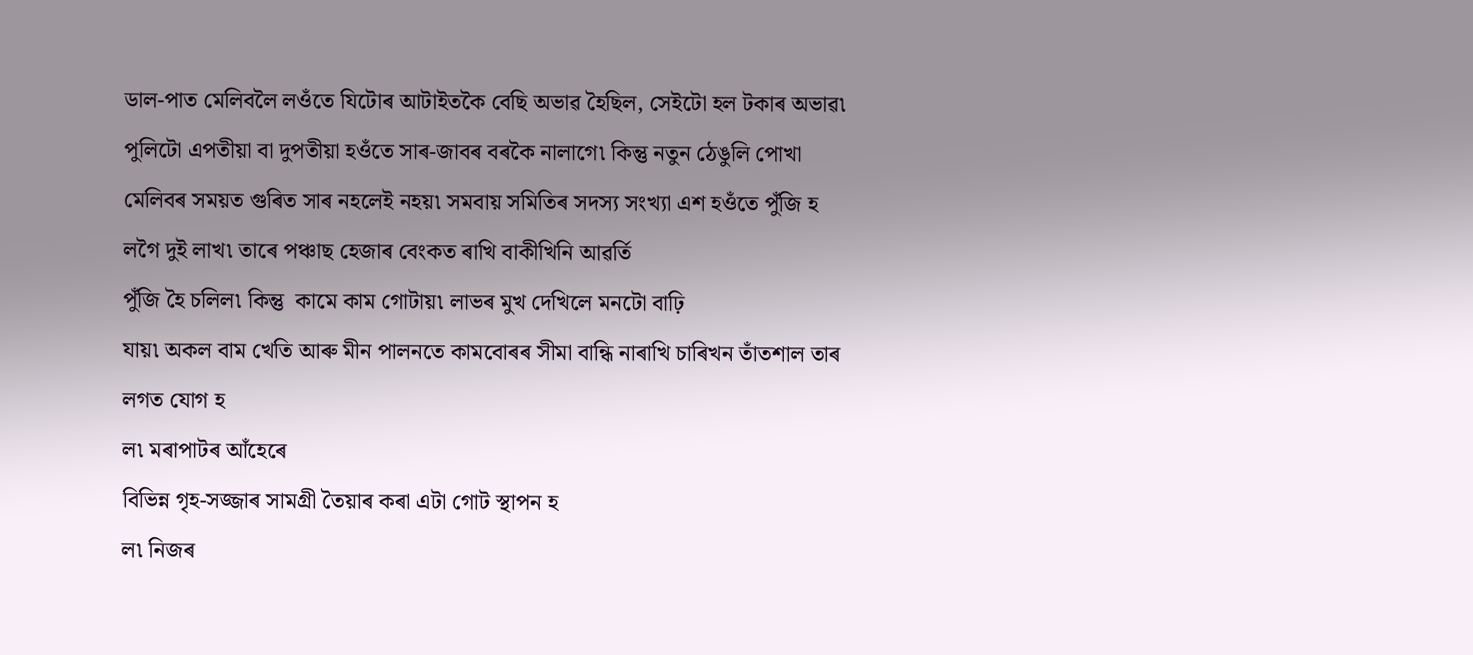ডাল-পাত মেলিবলৈ লওঁতে যিটোৰ আটাইতকৈ বেছি অভাৱ হৈছিল, সেইটো হল টকাৰ অভাৱ৷
পুলিটো এপতীয়া বা দুপতীয়া হওঁতে সাৰ-জাবৰ বৰকৈ নালাগে৷ কিন্তু নতুন ঠেঙুলি পোখা
মেলিবৰ সময়ত গুৰিত সাৰ নহলেই নহয়৷ সমবায় সমিতিৰ সদস্য সংখ্যা এশ হওঁতে পুঁজি হ
লগৈ দুই লাখ৷ তাৰে পঞ্চাছ হেজাৰ বেংকত ৰাখি বাকীখিনি আৱৰ্তি
পুঁজি হৈ চলিল৷ কিন্তু  কামে কাম গোটায়৷ লাভৰ মুখ দেখিলে মনটো বাঢ়ি
যায়৷ অকল বাম খেতি আৰু মীন পালনতে কামবোৰৰ সীমা বান্ধি নাৰাখি চাৰিখন তাঁতশাল তাৰ
লগত যোগ হ
ল৷ মৰাপাটৰ আঁহেৰে
বিভিন্ন গৃহ-সজ্জাৰ সামগ্ৰী তৈয়াৰ কৰা এটা গোট স্থাপন হ
ল৷ নিজৰ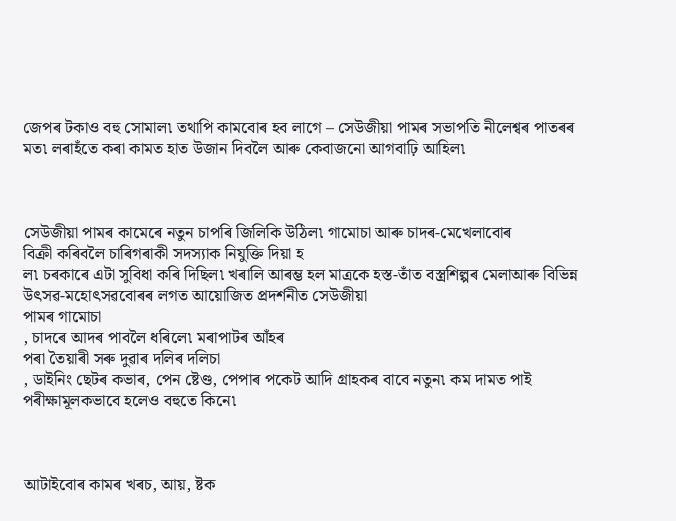জেপৰ টকাও বহু সোমাল৷ তথাপি কামবোৰ হব লাগে – সেউজীয়া পামৰ সভাপতি নীলেশ্বৰ পাতৰৰ মত৷ লৰাহঁতে কৰা কামত হাত উজান দিবলৈ আৰু কেবাজনো আগবাঢ়ি আহিল৷



সেউজীয়া পামৰ কামেৰে নতুন চাপৰি জিলিকি উঠিল৷ গামোচা আৰু চাদৰ-মেখেলাবোৰ
বিক্ৰী কৰিবলৈ চাৰিগৰাকী সদস্যাক নিযুক্তি দিয়া হ
ল৷ চৰকাৰে এটা সুবিধা কৰি দিছিল৷ খৰালি আৰম্ভ হল মাত্ৰকে হস্ত-তাঁত বস্ত্ৰশিল্পৰ মেলাআৰু বিভিন্ন উৎসৱ-মহোৎসৱবোৰৰ লগত আয়োজিত প্ৰদৰ্শনীত সেউজীয়া
পামৰ গামোচা
, চাদৰে আদৰ পাবলৈ ধৰিলে৷ মৰাপাটৰ আঁহৰ
পৰা তৈয়াৰী সৰু দুৱাৰ দলিৰ দলিচা
, ডাইনিং ছেটৰ কভাৰ, পেন ষ্টেণ্ড, পেপাৰ পকেট আদি গ্ৰাহকৰ বাবে নতুন৷ কম দামত পাই পৰীক্ষামূলকভাবে হলেও বহুতে কিনে৷



আটাইবোৰ কামৰ খৰচ, আয়, ষ্টক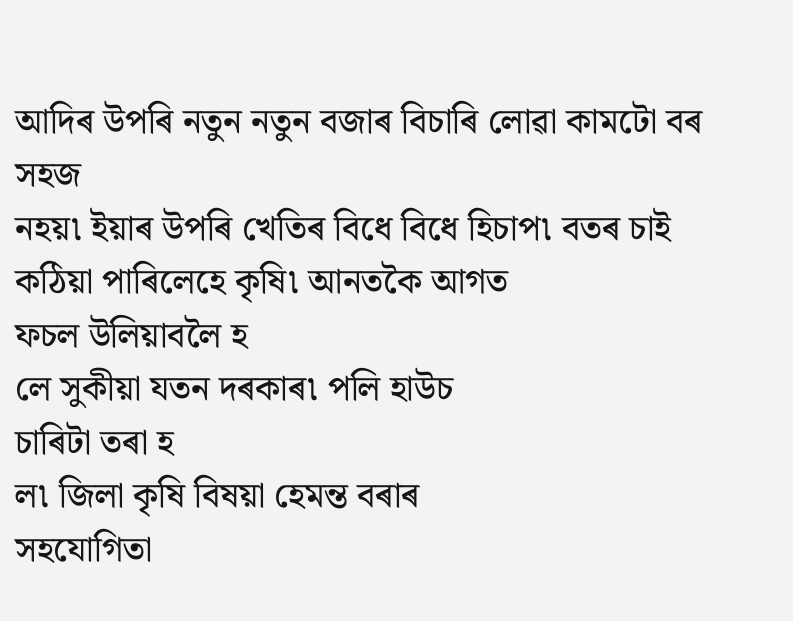আদিৰ উপৰি নতুন নতুন বজাৰ বিচাৰি লোৱা কামটো বৰ সহজ
নহয়৷ ইয়াৰ উপৰি খেতিৰ বিধে বিধে হিচাপ৷ বতৰ চাই কঠিয়া পাৰিলেহে কৃষি৷ আনতকৈ আগত
ফচল উলিয়াবলৈ হ
লে সুকীয়া যতন দৰকাৰ৷ পলি হাউচ
চাৰিটা তৰা হ
ল৷ জিলা কৃষি বিষয়া হেমন্ত বৰাৰ
সহযোগিতা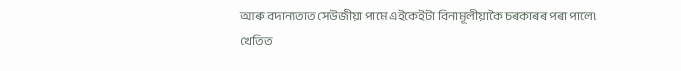আৰু বদান্যতাত সেউজীয়া পামে এইকেইটা বিনামূলীয়াকৈ চৰকাৰৰ পৰা পালে৷ খেতিত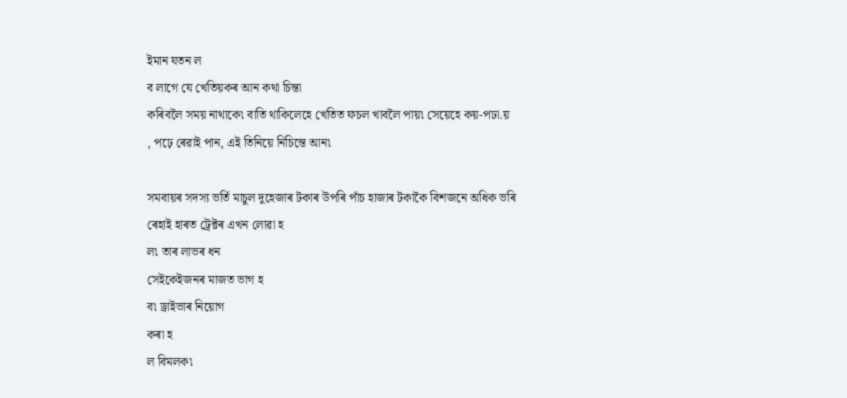ইমান যতন ল
ব লাগে যে খেতিয়কৰ আন কথা চিন্তা
কৰিবলৈ সময় নাথাকে৷ বাতি থাকিলেহে খেতিত ফচল খাবলৈ পায়৷ সেয়েহে কয়-পঢা.য়
, পঢ়ে ৰেৱাই পান, এই তিনিয়ে নিচিন্তে আন৷

সমবায়ৰ সদস্য ভৰ্তি মাচুল দুহেজাৰ টকাৰ উপৰি পাঁচ হাজাৰ টকাকৈ বিশজনে অধিক ভৰি
ৰেহাই হাৰত ট্ৰেক্টৰ এখন লোৱা হ
ল৷ তাৰ লাভৰ ধন
সেইকেইজনৰ মাজত ভাগ হ
ব৷ ড্ৰাইভাৰ নিয়োগ
কৰা হ
ল বিমলক৷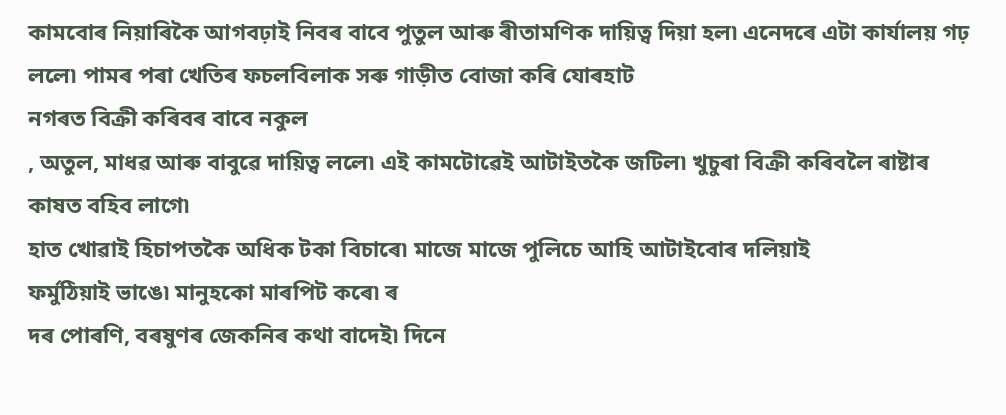কামবোৰ নিয়াৰিকৈ আগবঢ়াই নিবৰ বাবে পুতুল আৰু ৰীতামণিক দায়িত্ব দিয়া হল৷ এনেদৰে এটা কাৰ্যালয় গঢ় ললে৷ পামৰ পৰা খেতিৰ ফচলবিলাক সৰু গাড়ীত বোজা কৰি যোৰহাট
নগৰত বিক্ৰী কৰিবৰ বাবে নকুল
, অতুল, মাধৱ আৰু বাবুৱে দায়িত্ব ললে৷ এই কামটোৱেই আটাইতকৈ জটিল৷ খুচুৰা বিক্ৰী কৰিবলৈ ৰাষ্টাৰ কাষত বহিব লাগে৷
হাত খোৱাই হিচাপতকৈ অধিক টকা বিচাৰে৷ মাজে মাজে পুলিচে আহি আটাইবোৰ দলিয়াই
ফৰ্মুঠিয়াই ভাঙে৷ মানুহকো মাৰপিট কৰে৷ ৰ
দৰ পোৰণি, বৰষুণৰ জেকনিৰ কথা বাদেই৷ দিনে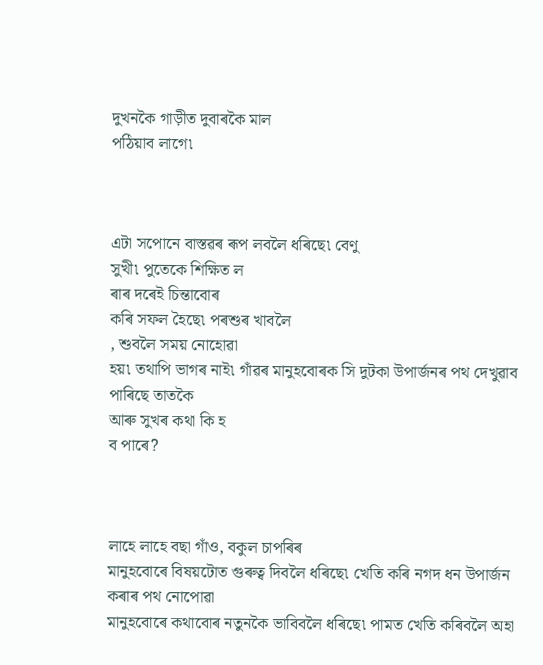দুখনকৈ গাড়ীত দুবাৰকৈ মাল
পঠিয়াব লাগে৷



এটা সপোনে বাস্তৱৰ ৰূপ লবলৈ ধৰিছে৷ বেণু
সুখী৷ পুতেকে শিক্ষিত ল
ৰাৰ দৰেই চিন্তাবোৰ
কৰি সফল হৈছে৷ পৰশুৰ খাবলৈ
, শুবলৈ সময় নোহোৱা
হয়৷ তথাপি ভাগৰ নাই৷ গাঁৱৰ মানুহবোৰক সি দুটকা উপাৰ্জনৰ পথ দেখুৱাব পাৰিছে তাতকৈ
আৰু সুখৰ কথা কি হ
ব পাৰে?



লাহে লাহে বছা গাঁও, বকুল চাপৰিৰ
মানুহবোৰে বিষয়টোত গুৰুত্ব দিবলৈ ধৰিছে৷ খেতি কৰি নগদ ধন উপাৰ্জন কৰাৰ পথ নোপোৱা
মানুহবোৰে কথাবোৰ নতুনকৈ ভাবিবলৈ ধৰিছে৷ পামত খেতি কৰিবলৈ অহা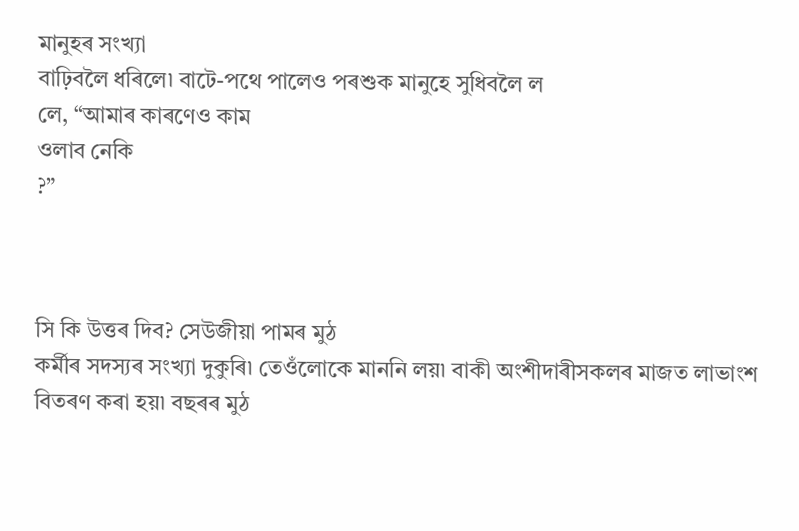মানুহৰ সংখ্যা
বাঢ়িবলৈ ধৰিলে৷ বাটে-পথে পালেও পৰশুক মানুহে সুধিবলৈ ল
লে, “আমাৰ কাৰণেও কাম
ওলাব নেকি
?”



সি কি উত্তৰ দিব? সেউজীয়া পামৰ মুঠ
কৰ্মীৰ সদস্যৰ সংখ্যা দুকুৰি৷ তেওঁলোকে মাননি লয়৷ বাকী অংশীদাৰীসকলৰ মাজত লাভাংশ
বিতৰণ কৰা হয়৷ বছৰৰ মুঠ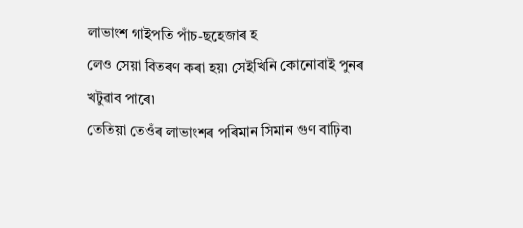লাভাংশ গাইপতি পাঁচ-ছহেজাৰ হ
লেও সেয়া বিতৰণ কৰা হয়৷ সেইখিনি কোনোবাই পুনৰ খটুৱাব পাৰে৷
তেতিয়া তেওঁৰ লাভাংশৰ পৰিমান সিমান গুণ বাঢ়িব৷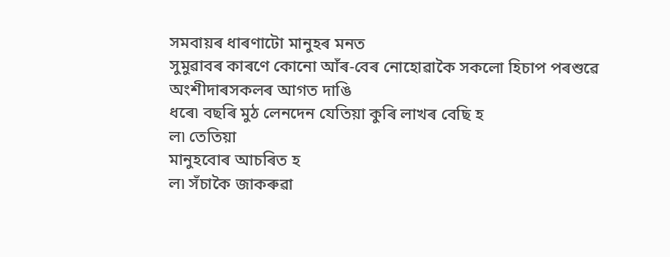সমবায়ৰ ধাৰণাটো মানুহৰ মনত
সুমুৱাবৰ কাৰণে কোনো আঁৰ-বেৰ নোহোৱাকৈ সকলো হিচাপ পৰশুৱে অংশীদাৰসকলৰ আগত দাঙি
ধৰে৷ বছৰি মুঠ লেনদেন যেতিয়া কুৰি লাখৰ বেছি হ
ল৷ তেতিয়া
মানুহবোৰ আচৰিত হ
ল৷ সঁচাকৈ জাকৰুৱা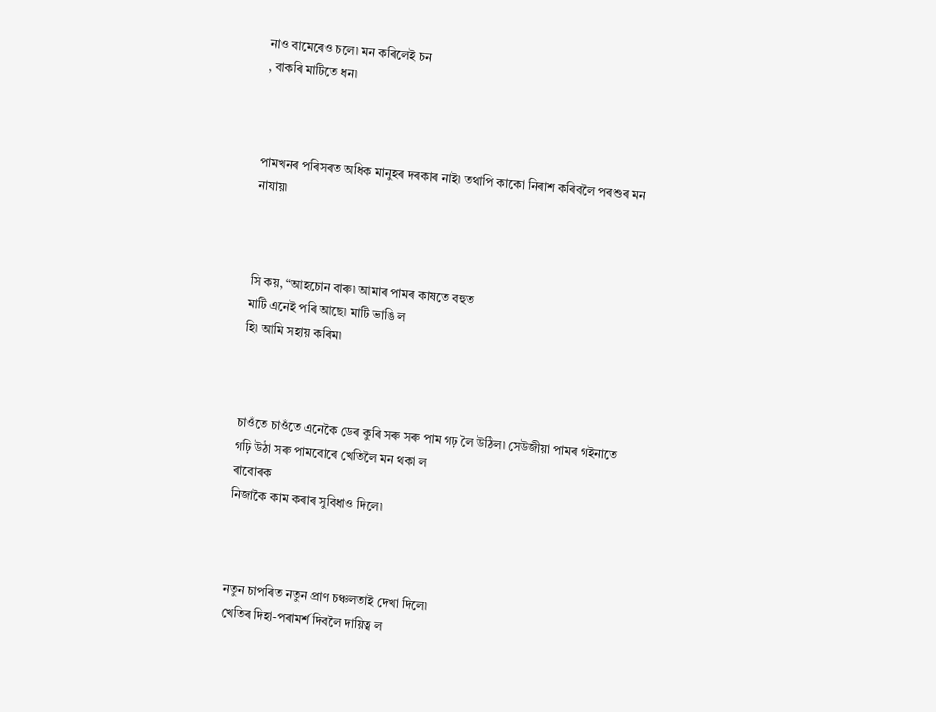নাও বামেৰেও চলে৷ মন কৰিলেই চন
, বাকৰি মাটিতে ধন৷



পামখনৰ পৰিসৰত অধিক মানুহৰ দৰকাৰ নাই৷ তথাপি কাকো নিৰাশ কৰিবলৈ পৰশুৰ মন
নাযায়৷



সি কয়, “আহচোন বাৰু৷ আমাৰ পামৰ কাষতে বহুত
মাটি এনেই পৰি আছে৷ মাটি ভাঙি ল
হি৷ আমি সহায় কৰিম৷



চাওঁতে চাওঁতে এনেকৈ ডেৰ কুৰি সৰু সৰু পাম গঢ় লৈ উঠিল৷ সেউজীয়া পামৰ গইনাতে
গঢ়ি উঠা সৰু পামবোৰে খেতিলৈ মন থকা ল
ৰাবোৰক
নিজাকৈ কাম কৰাৰ সুবিধাও দিলে৷



নতুন চাপৰিত নতুন প্ৰাণ চঞ্চলতাই দেখা দিলে৷
খেতিৰ দিহা-পৰামৰ্শ দিবলৈ দায়িত্ব ল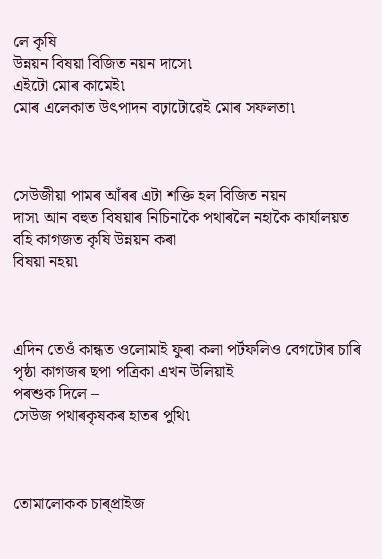লে কৃষি
উন্নয়ন বিষয়া বিজিত নয়ন দাসে৷
এইটো মোৰ কামেই৷
মোৰ এলেকাত উৎপাদন বঢ়াটোৱেই মোৰ সফলতা৷



সেউজীয়া পামৰ আঁৰৰ এটা শক্তি হল বিজিত নয়ন
দাস৷ আন বহুত বিষয়াৰ নিচিনাকৈ পথাৰলৈ নহাকৈ কাৰ্যালয়ত বহি কাগজত কৃষি উন্নয়ন কৰা
বিষয়া নহয়৷



এদিন তেওঁ কান্ধত ওলোমাই ফুৰা কলা পৰ্টফলিও বেগটোৰ চাৰি পৃষ্ঠা কাগজৰ ছপা পত্ৰিকা এখন উলিয়াই
পৰশুক দিলে –
সেউজ পথাৰকৃষকৰ হাতৰ পুথি৷



তোমালোকক চাৰ্‌প্ৰাইজ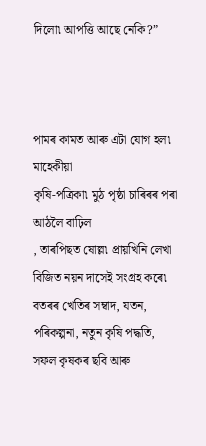দিলো৷ আপত্তি আছে নেকি?”



পামৰ কামত আৰু এটা যোগ হল৷ মাহেকীয়া
কৃষি-পত্ৰিকা৷ মুঠ পৃষ্ঠা চাৰিৰৰ পৰা আঠলৈ বাঢ়িল
, তাৰপিছত ষোল্ল৷ প্ৰায়খিনি লেখা বিজিত নয়ন দাসেই সংগ্ৰহ কৰে৷ বতৰৰ খেতিৰ সম্বাদ, যতন, পৰিকল্পনা, নতুন কৃষি পদ্ধতি, সফল কৃষকৰ ছবি আৰু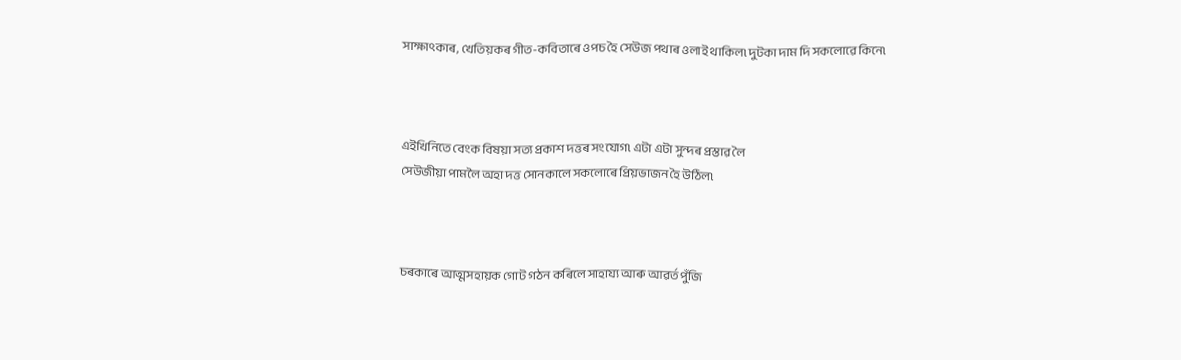সাক্ষাৎকাৰ, খেতিয়কৰ গীত-কবিতাৰে ওপচ হৈ সেউজ পথাৰ ওলাই থাকিল৷ দুটকা দাম দি সকলোৱে কিনে৷



এইখিনিতে বেংক বিষয়া সত্য প্ৰকাশ দত্তৰ সংযোগ৷ এটা এটা সুন্দৰ প্ৰস্তাৱ লৈ
সেউজীয়া পামলৈ অহা দত্ত সোনকালে সকলোৰে প্ৰিয়ভাজন হৈ উঠিল৷



চৰকাৰে আত্মসহায়ক গোট গঠন কৰিলে সাহায্য আৰু আৱৰ্ত পুঁজি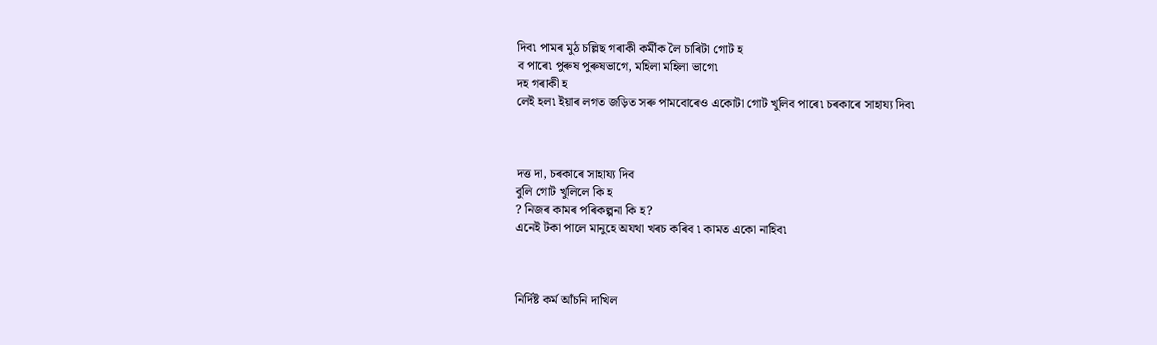দিব৷ পামৰ মুঠ চল্লিছ গৰাকী কৰ্মীক লৈ চাৰিটা গোট হ
ব পাৰে৷ পুৰুষ পুৰুষভাগে, মহিলা মহিলা ভাগে৷
দহ গৰাকী হ
লেই হল৷ ইয়াৰ লগত জড়িত সৰু পামবোৰেও একোটা গোট খুলিব পাৰে৷ চৰকাৰে সাহায্য দিব৷



দত্ত দা, চৰকাৰে সাহায্য দিব
বুলি গোট খুলিলে কি হ
? নিজৰ কামৰ পৰিকল্পনা কি হ?
এনেই টকা পালে মানুহে অযথা খৰচ কৰিব ৷ কামত একো নাহিব৷



নিৰ্দিষ্ট কৰ্ম আঁচনি দাখিল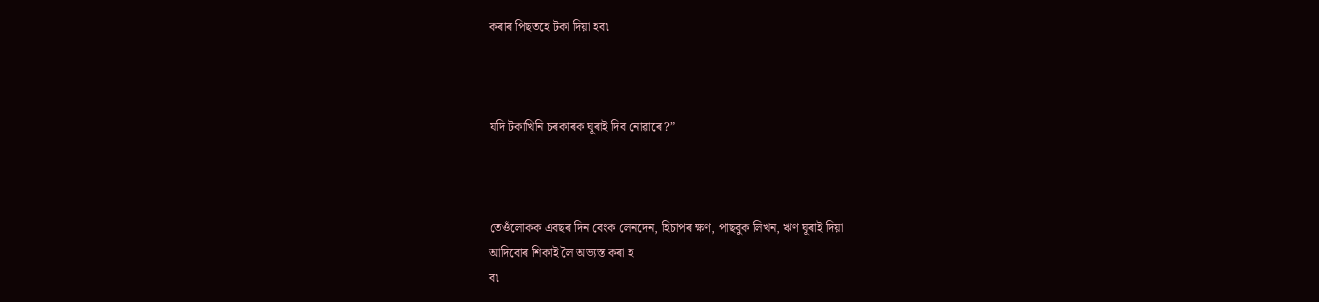কৰাৰ পিছতহে টকা দিয়া হব৷



যদি টকাখিনি চৰকাৰক ঘূৰাই দিব নোৱাৰে?”



তেওঁলোকক এবছৰ দিন বেংক লেনদেন, হিচাপৰ ক্ষণ, পাছবুক লিখন, ঋণ ঘূৰাই দিয়া
আদিবোৰ শিকাই লৈ অভ্যস্ত কৰা হ
ব৷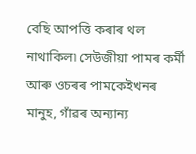বেছি আপত্তি কৰাৰ থল নাথাকিল৷ সেউজীয়া পামৰ কৰ্মী আৰু ওচৰৰ পামকেইখনৰ মানুহ, গাঁৱৰ অন্যান্য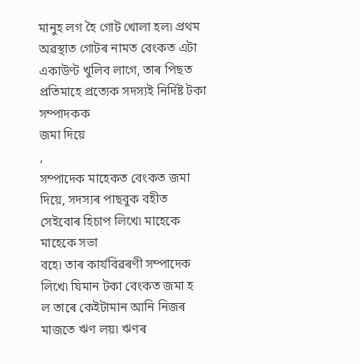মানুহ লগ হৈ গোট খোলা হল৷ প্ৰথম অৱস্থাত গোটৰ নামত বেংকত এটা একাউণ্ট খুলিব লাগে, তাৰ পিছত প্ৰতিমাহে প্ৰত্যেক সদস্যই নিৰ্দিষ্ট টকা সম্পাদকক
জমা দিয়ে
,
সম্পাদেক মাহেকত বেংকত জমা দিয়ে, সদস্যৰ পাছবুক বহীত সেইবোৰ হিচাপ লিখে৷ মাহেকে মাহেকে সভা
বহে৷ তাৰ কাৰ্যবিৱৰণী সম্পাদেক লিখে৷ যিমান টকা বেংকত জমা হ
ল তাৰে কেইটামান আনি নিজৰ মাজতে ঋণ লয়৷ ঋণৰ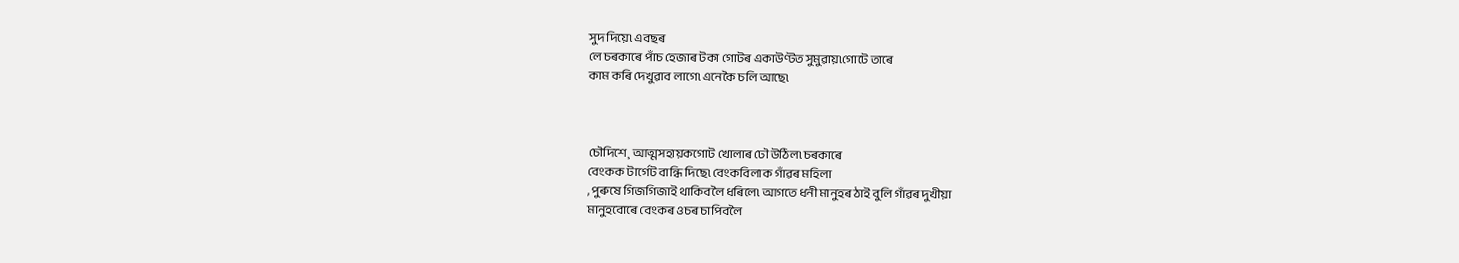সুদ দিয়ে৷ এবছৰ
লে চৰকাৰে পাঁচ হেজাৰ টকা গোটৰ একাউণ্টত সুমুৱায়৷গোটে তাৰে
কাম কৰি দেখুৱাব লাগে৷ এনেকৈ চলি আছে৷



চৌদিশে¸ আত্মসহায়কগোট খোলাৰ ঢৌ উঠিল৷ চৰকাৰে
বেংকক টাৰ্গেট বান্ধি দিছে৷ বেংকবিলাক গাঁৱৰ মহিলা
, পুৰুষে গিজগিজাই থাকিবলৈ ধৰিলে৷ আগতে ধনী মানুহৰ ঠাই বুলি গাঁৱৰ দুখীয়া
মানুহবোৰে বেংকৰ ওচৰ চাপিবলৈ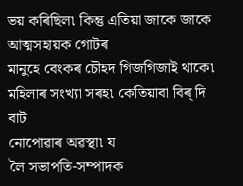ভয় কৰিছিল৷ কিন্তু এতিয়া জাকে জাকে আত্মসহায়ক গোটৰ
মানুহে বেংকৰ চৌহদ গিজগিজাই থাকে৷ মহিলাৰ সংখ্যা সৰহ৷ কেতিয়াবা বিৰ্‌ দি বাট
নোপোৱাৰ অৱস্থা৷ য
লৈ সভাপতি-সম্পাদক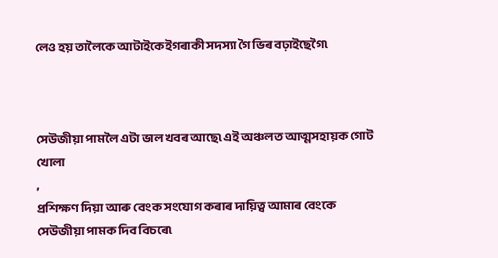লেও হয় তালৈকে আটাইকেইগৰাকী সদস্যা গৈ ভিৰ বঢ়াইছেগৈ৷



সেউজীয়া পামলৈ এটা ভাল খবৰ আছে৷ এই অঞ্চলত আত্মসহায়ক গোট
খোলা
,
প্ৰশিক্ষণ দিয়া আৰু বেংক সংযোগ কৰাৰ দায়িত্ব আমাৰ বেংকে
সেউজীয়া পামক দিব বিচৰে৷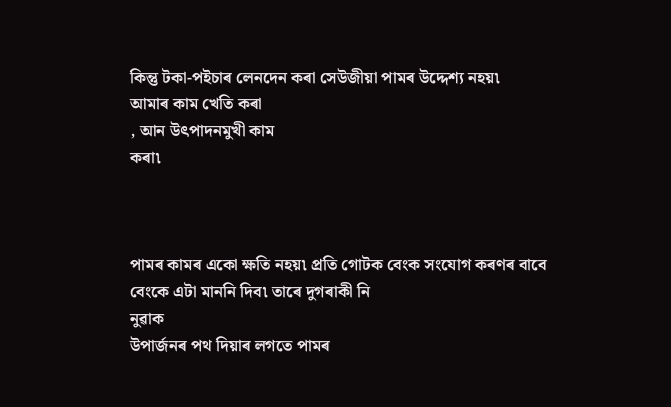কিন্তু টকা-পইচাৰ লেনদেন কৰা সেউজীয়া পামৰ উদ্দেশ্য নহয়৷
আমাৰ কাম খেতি কৰা
, আন উৎপাদনমুখী কাম
কৰা৷



পামৰ কামৰ একো ক্ষতি নহয়৷ প্ৰতি গোটক বেংক সংযোগ কৰণৰ বাবে
বেংকে এটা মাননি দিব৷ তাৰে দুগৰাকী নি
নুৱাক
উপাৰ্জনৰ পথ দিয়াৰ লগতে পামৰ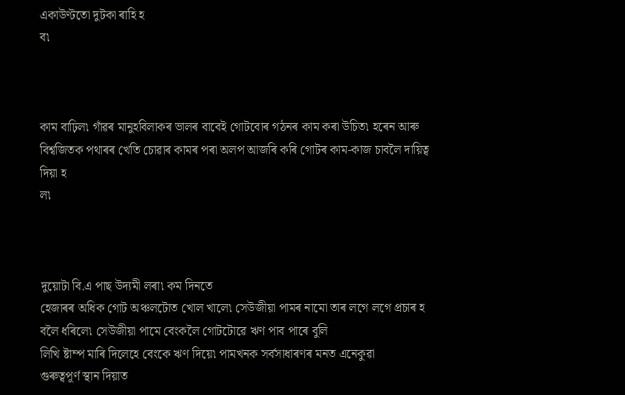একাউণ্টতো দুটকা ৰাহি হ
ব৷



কাম বাঢ়িল৷ গাঁৱৰ মানুহবিলাকৰ ভালৰ বাবেই গোটবোৰ গঠনৰ কাম কৰা উচিত৷ হৰেন আৰু
বিশ্বজিতক পথাৰৰ খেতি চোৱাৰ কামৰ পৰা অলপ আজৰি কৰি গোটৰ কাম-কাজ চাবলৈ দায়িত্ব
দিয়া হ
ল৷



দুয়োটা বি.এ পাছ উদ্যমী লৰা৷ কম দিনতে
হেজাৰৰ অধিক গোট অঞ্চলটোত খোল খালে৷ সেউজীয়া পামৰ নামো তাৰ লগে লগে প্ৰচাৰ হ
বলৈ ধৰিলে৷ সেউজীয়া পামে বেংকলৈ গোটটোৱে ঋণ পাব পাৰে বুলি
লিখি ষ্টাম্প মাৰি দিলেহে বেংকে ঋণ দিয়ে৷ পামখনক সৰ্বসাধাৰণৰ মনত এনেকুৱা
গুৰুত্বপূৰ্ণ স্থান দিয়াত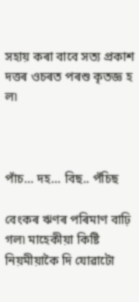সহায় কৰা বাবে সত্য প্ৰকাশ দত্তৰ ওচৰত পৰশু কৃতজ্ঞ হ
ল৷



পাঁচ… দহ… বিছ.. পঁচিছ

বেংকৰ ঋণৰ পৰিমাণ বাঢ়ি গল৷ মাহেকীয়া কিষ্টি
নিয়মীয়াকৈ দি যোৱাটো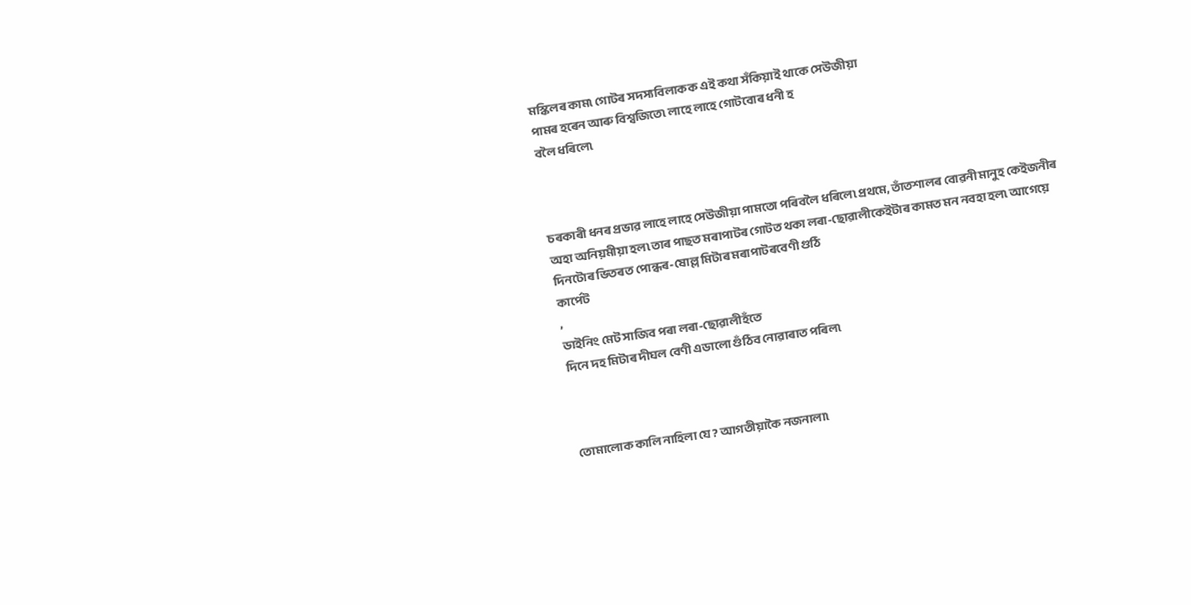মস্কিলৰ কাম৷ গোটৰ সদস্যবিলাকক এই কথা সঁকিয়াই থাকে সেউজীয়া
পামৰ হৰেন আৰু বিশ্বজিতে৷ লাহে লাহে গোটবোৰ ধনী হ
বলৈ ধৰিলে৷



চৰকাৰী ধনৰ প্ৰভাৱ লাহে লাহে সেউজীয়া পামতো পৰিবলৈ ধৰিলে৷ প্ৰথমে, তাঁতশালৰ বোৱনী মানুহ কেইজনীৰ অহা অনিয়মীয়া হল৷ তাৰ পাছত মৰাপাটৰ গোটত থকা লৰা-ছোৱালীকেইটাৰ কামত মন নবহা হল৷ আগেয়ে দিনটোৰ ভিতৰত পোন্ধৰ-ষোল্ল মিটাৰ মৰাপাটৰবেণী গুঠি
কাৰ্পেট
,
ডাইনিং মেট সাজিব পৰা লৰা-ছোৱালীহঁতে
দিনে দহ মিটাৰ দীঘল বেণী এডালো গুঁঠিব নোৱাৰাত পৰিল৷



তোমালোক কালি নাহিলা যে? আগতীয়াকৈ নজনালা৷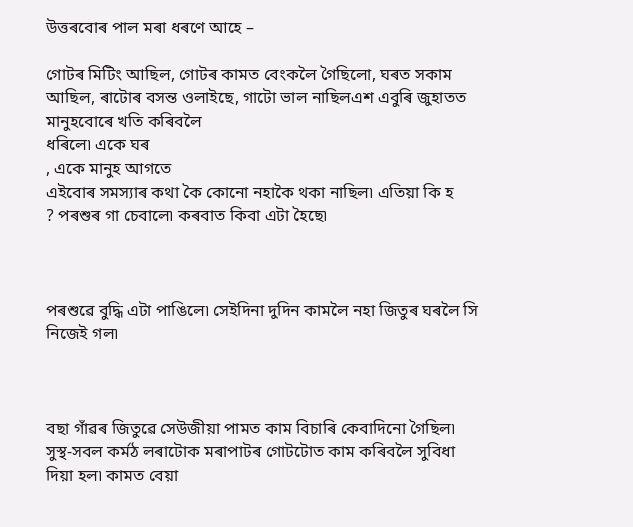উত্তৰবোৰ পাল মৰা ধৰণে আহে –

গোটৰ মিটিং আছিল, গোটৰ কামত বেংকলৈ গৈছিলো, ঘৰত সকাম আছিল, ৰাটোৰ বসন্ত ওলাইছে, গাটো ভাল নাছিলএশ এবুৰি জুহাতত মানুহবোৰে খতি কৰিবলৈ
ধৰিলে৷ একে ঘৰ
, একে মানুহ আগতে
এইবোৰ সমস্যাৰ কথা কৈ কোনো নহাকৈ থকা নাছিল৷ এতিয়া কি হ
? পৰশুৰ গা চেবালে৷ কৰবাত কিবা এটা হৈছে৷



পৰশুৱে বুদ্ধি এটা পাঙিলে৷ সেইদিনা দুদিন কামলৈ নহা জিতুৰ ঘৰলৈ সি নিজেই গল৷



বছা গাঁৱৰ জিতুৱে সেউজীয়া পামত কাম বিচাৰি কেবাদিনো গৈছিল৷ সুস্থ-সবল কৰ্মঠ লৰাটোক মৰাপাটৰ গোটটোত কাম কৰিবলৈ সুবিধা দিয়া হল৷ কামত বেয়া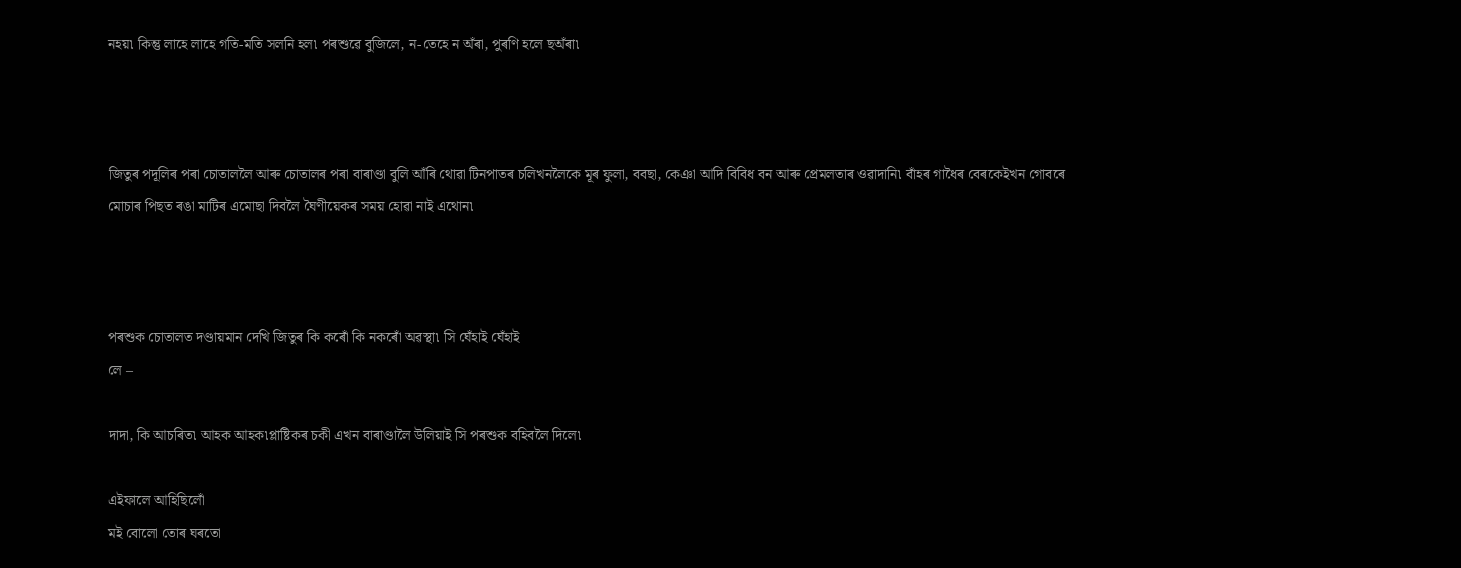নহয়৷ কিন্তু লাহে লাহে গতি-মতি সলনি হল৷ পৰশুৱে বুজিলে, ন-তেহে ন অঁৰা, পুৰণি হলে ছঅঁৰা৷



জিতুৰ পদূলিৰ পৰা চোতাললৈ আৰু চোতালৰ পৰা বাৰাণ্ডা বুলি আঁৰি থোৱা টিনপাতৰ চলিখনলৈকে মূৰ ফুলা, ববছা, কেঞা আদি বিবিধ বন আৰু প্ৰেমলতাৰ ওৱাদানি৷ বাঁহৰ গাধৈৰ বেৰকেইখন গোবৰে
মোচাৰ পিছত ৰঙা মাটিৰ এমোছা দিবলৈ ঘৈণীয়েকৰ সময় হোৱা নাই এথোন৷



পৰশুক চোতালত দণ্ডায়মান দেখি জিতুৰ কি কৰোঁ কি নকৰোঁ অৱস্থা৷ সি ঘেঁহাই ঘেঁহাই
লে –

দাদা, কি আচৰিত৷ আহক আহক৷প্লাষ্টিকৰ চকী এখন বাৰাণ্ডালৈ উলিয়াই সি পৰশুক বহিবলৈ দিলে৷

এইফালে আহিছিলোঁ
মই বোলো তোৰ ঘৰতো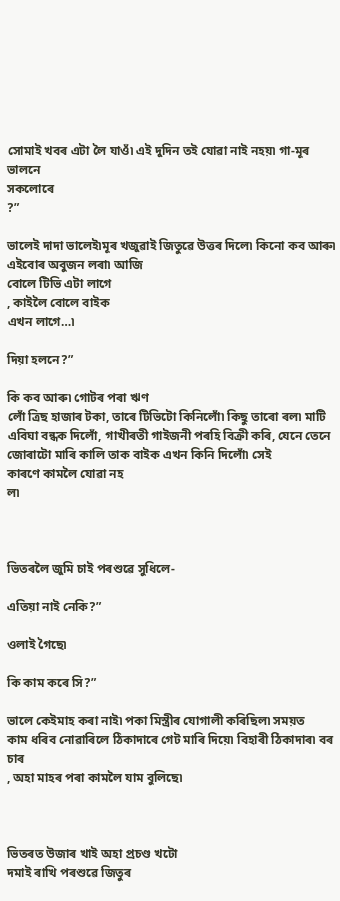সোমাই খবৰ এটা লৈ যাওঁ৷ এই দুদিন তই যোৱা নাই নহয়৷ গা-মূৰ ভালনে
সকলোৰে
?”

ভালেই দাদা ভালেই৷মূৰ খজুৱাই জিতুৱে উত্তৰ দিলে৷ কিনো কব আৰু৷ এইবোৰ অবুজন লৰা৷ আজি
বোলে টিভি এটা লাগে
, কাইলৈ বোলে বাইক
এখন লাগে…৷

দিয়া হলনে?”

কি কব আৰু৷ গোটৰ পৰা ঋণ
লোঁ ত্ৰিছ হাজাৰ টকা, তাৰে টিভিটো কিনিলোঁ৷ কিছু তাৰো ৰল৷ মাটি এবিঘা বন্ধক দিলোঁ, গাখীৰতী গাইজনী পৰহি বিক্ৰী কৰি, যেনে তেনে জোৰাটো মাৰি কালি তাক বাইক এখন কিনি দিলোঁ৷ সেই
কাৰণে কামলৈ যোৱা নহ
ল৷



ভিতৰলৈ জুমি চাই পৰশুৱে সুধিলে-

এতিয়া নাই নেকি?”

ওলাই গৈছে৷

কি কাম কৰে সি?”

ভালে কেইমাহ কৰা নাই৷ পকা মিস্ত্ৰীৰ যোগালী কৰিছিল৷ সময়ত
কাম ধৰিব নোৱাৰিলে ঠিকাদাৰে গেট মাৰি দিয়ে৷ বিহাৰী ঠিকাদাৰ৷ বৰ চাৰ
, অহা মাহৰ পৰা কামলৈ যাম বুলিছে৷



ভিতৰত উজাৰ খাই অহা প্ৰচণ্ড খটো
দমাই ৰাখি পৰশুৱে জিতুৰ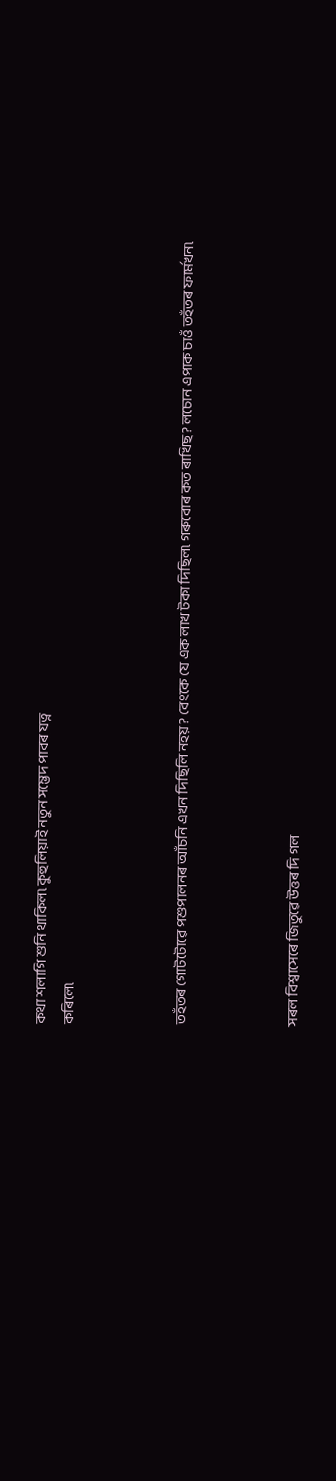কথা শলাগি শুনি থাকিল৷ কুহুলিয়াই নতুন সম্ভেদ পাবৰ যত্ন
কৰিলে৷



তহঁতৰ গোটটোৱে পশুপালনৰ আঁচনি এখন দিছিলি নহয়? বেংকে যে এক লাখ টকা দিছিল৷ গৰুবোৰ কত ৰাখিছ? লচোন এপাক চাওঁ তহঁতৰ ফাৰ্মখন৷



সৰল বিশ্বাসেৰে জিতুৱে উত্তৰ দি গল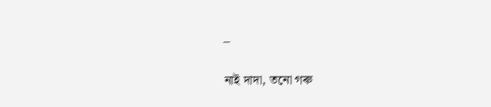–

নাই দাদা, তনো গৰু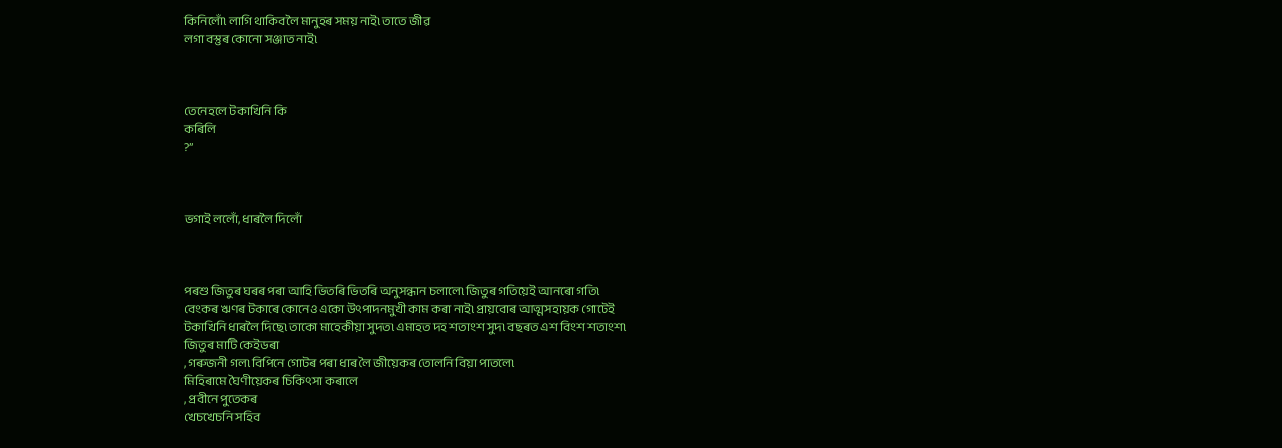কিনিলোঁ৷ লাগি থাকিবলৈ মানুহৰ সময় নাই৷ তাতে জীৱ
লগা বস্তুৰ কোনো সঞ্জাত নাই৷



তেনেহলে টকাখিনি কি
কৰিলি
?”



ভগাই ললোঁ, ধাৰলৈ দিলোঁ



পৰশু জিতুৰ ঘৰৰ পৰা আহি ভিতৰি ভিতৰি অনুসন্ধান চলালে৷ জিতুৰ গতিয়েই আনৰো গতি৷
বেংকৰ ঋণৰ টকাৰে কোনেও একো উৎপাদনমুখী কাম কৰা নাই৷ প্ৰায়বোৰ আত্মসহায়ক গোটেই
টকাখিনি ধাৰলৈ দিছে৷ তাকো মাহেকীয়া সুদত৷ এমাহত দহ শতাংশ সুদ৷ বছৰত এশ বিংশ শতাংশ৷
জিতুৰ মাটি কেইডৰা
, গৰুজনী গল৷ বিপিনে গোটৰ পৰা ধাৰ লৈ জীয়েকৰ তোলনি বিয়া পাতলে৷
মিহিৰামে ঘৈণীয়েকৰ চিকিৎসা কৰালে
, প্ৰবীনে পুতেকৰ
খেচখেচনি সহিব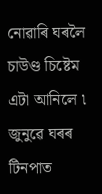নোৱাৰি ঘৰলৈ চাউণ্ড চিষ্টেম এটা আনিলে ৷ জুনুৱে ঘৰৰ টিনপাত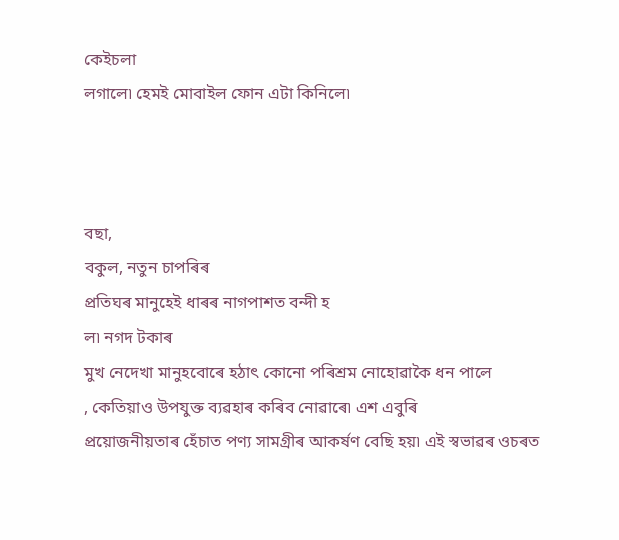কেইচলা
লগালে৷ হেমই মোবাইল ফোন এটা কিনিলে৷



বছা,
বকুল, নতুন চাপৰিৰ
প্ৰতিঘৰ মানুহেই ধাৰৰ নাগপাশত বন্দী হ
ল৷ নগদ টকাৰ
মুখ নেদেখা মানুহবোৰে হঠাৎ কোনো পৰিশ্ৰম নোহোৱাকৈ ধন পালে
, কেতিয়াও উপযুক্ত ব্যৱহাৰ কৰিব নোৱাৰে৷ এশ এবুৰি
প্ৰয়োজনীয়তাৰ হেঁচাত পণ্য সামগ্ৰীৰ আকৰ্ষণ বেছি হয়৷ এই স্বভাৱৰ ওচৰত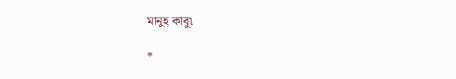মানুহ কাবু৷

*